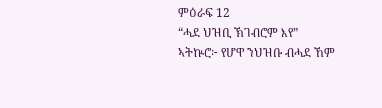ምዕራፍ 12
“ሓደ ህዝቢ ኽገብሮም እየ”
ኣትኵሮ፦ የሆዋ ንህዝቡ ብሓደ ኸም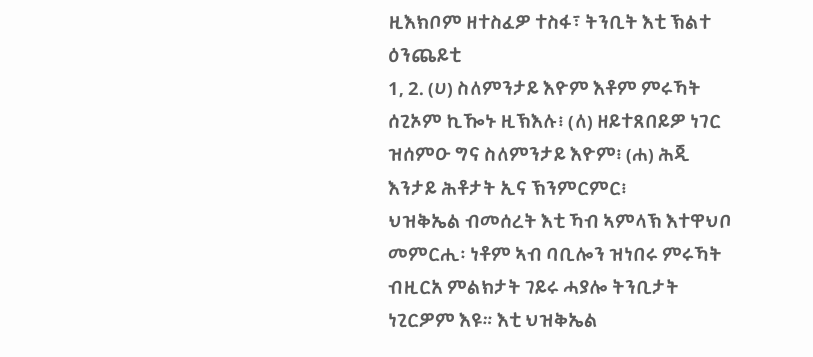ዚእክቦም ዘተስፈዎ ተስፋ፣ ትንቢት እቲ ኽልተ ዕንጨይቲ
1, 2. (ሀ) ስለምንታይ እዮም እቶም ምሩኻት ሰጊኦም ኪዀኑ ዚኽእሉ፧ (ለ) ዘይተጸበይዎ ነገር ዝሰምዑ ግና ስለምንታይ እዮም፧ (ሐ) ሕጂ እንታይ ሕቶታት ኢና ኽንምርምር፧
ህዝቅኤል ብመሰረት እቲ ኻብ ኣምላኽ እተዋህቦ መምርሒ፡ ነቶም ኣብ ባቢሎን ዝነበሩ ምሩኻት ብዚርአ ምልክታት ገይሩ ሓያሎ ትንቢታት ነጊርዎም እዩ። እቲ ህዝቅኤል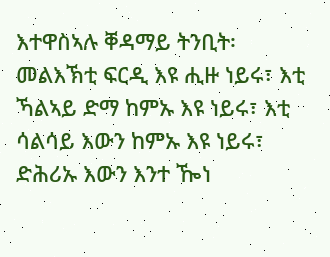እተዋስኣሉ ቐዳማይ ትንቢት፡ መልእኽቲ ፍርዲ እዩ ሒዙ ነይሩ፣ እቲ ኻልኣይ ድማ ከምኡ እዩ ነይሩ፣ እቲ ሳልሳይ እውን ከምኡ እዩ ነይሩ፣ ድሕሪኡ እውን እንተ ዀነ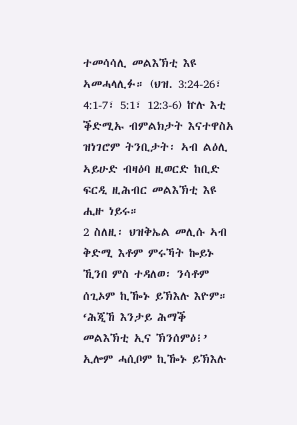ተመሳሳሊ መልእኽቲ እዩ ኣመሓላሊፉ። (ህዝ. 3:24-26፣ 4:1-7፣ 5:1፣ 12:3-6) ኵሉ እቲ ቕድሚኡ ብምልክታት እናተዋስአ ዝነገሮም ትንቢታት፡ ኣብ ልዕሊ ኣይሁድ ብዛዕባ ዚወርድ ከቢድ ፍርዲ ዚሕብር መልእኽቲ እዩ ሒዙ ነይሩ።
2 ስለዚ፡ ህዝቅኤል መሊሱ ኣብ ቅድሚ እቶም ምሩኻት ኰይኑ ኺንበ ምስ ተዳለወ፡ ንሳቶም ሰጊኦም ኪዀኑ ይኽእሉ እዮም። ‘ሕጂኸ እንታይ ሕማቕ መልእኽቲ ኢና ኽንሰምዕ፧’ ኢሎም ሓሲቦም ኪዀኑ ይኽእሉ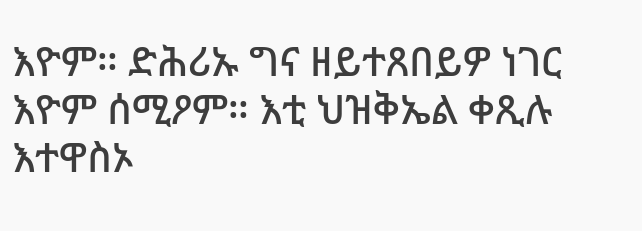እዮም። ድሕሪኡ ግና ዘይተጸበይዎ ነገር እዮም ሰሚዖም። እቲ ህዝቅኤል ቀጺሉ እተዋስኦ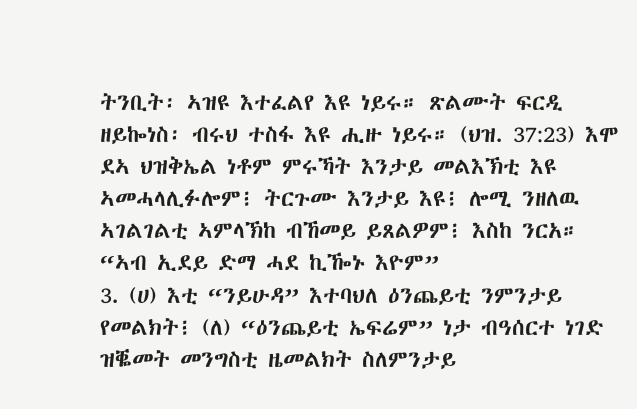ትንቢት፡ ኣዝዩ እተፈልየ እዩ ነይሩ። ጽልሙት ፍርዲ ዘይኰነስ፡ ብሩህ ተስፋ እዩ ሒዙ ነይሩ። (ህዝ. 37:23) እሞ ደኣ ህዝቅኤል ነቶም ምሩኻት እንታይ መልእኽቲ እዩ ኣመሓላሊፉሎም፧ ትርጉሙ እንታይ እዩ፧ ሎሚ ንዘለዉ ኣገልገልቲ ኣምላኽከ ብኸመይ ይጸልዎም፧ እስከ ንርአ።
“ኣብ ኢደይ ድማ ሓደ ኪዀኑ እዮም”
3. (ሀ) እቲ “ንይሁዳ” እተባህለ ዕንጨይቲ ንምንታይ የመልክት፧ (ለ) “ዕንጨይቲ ኤፍሬም” ነታ ብዓሰርተ ነገድ ዝቘመት መንግስቲ ዜመልክት ስለምንታይ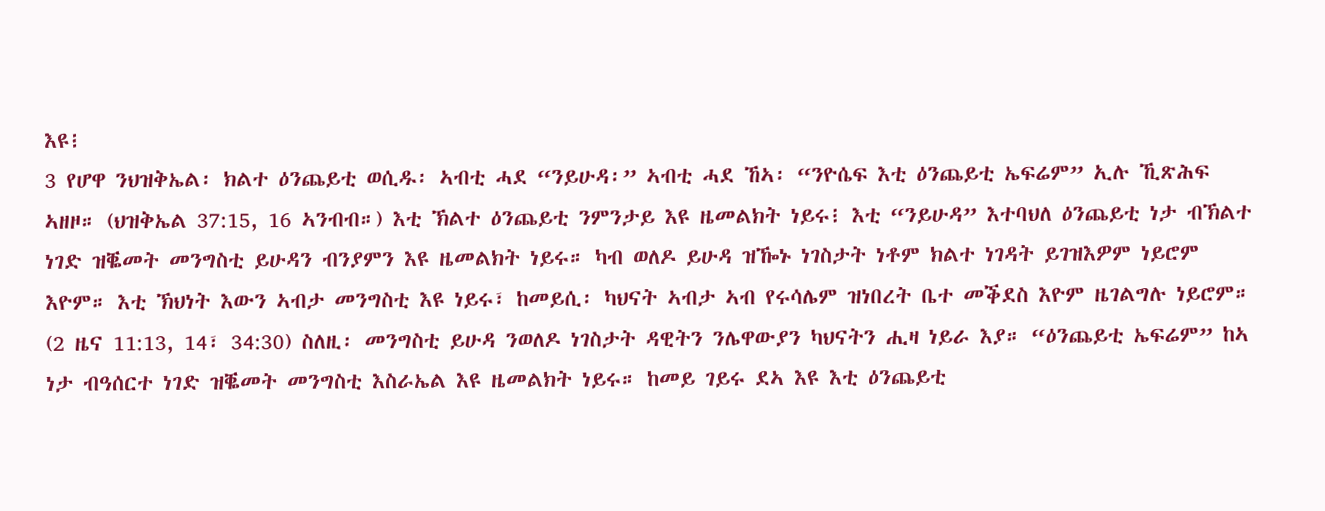እዩ፧
3 የሆዋ ንህዝቅኤል፡ ክልተ ዕንጨይቲ ወሲዱ፡ ኣብቲ ሓደ “ንይሁዳ፡” ኣብቲ ሓደ ኸኣ፡ “ንዮሴፍ እቲ ዕንጨይቲ ኤፍሬም” ኢሉ ኺጽሕፍ ኣዘዞ። (ህዝቅኤል 37:15, 16 ኣንብብ።) እቲ ኽልተ ዕንጨይቲ ንምንታይ እዩ ዜመልክት ነይሩ፧ እቲ “ንይሁዳ” እተባህለ ዕንጨይቲ ነታ ብኽልተ ነገድ ዝቘመት መንግስቲ ይሁዳን ብንያምን እዩ ዜመልክት ነይሩ። ካብ ወለዶ ይሁዳ ዝዀኑ ነገስታት ነቶም ክልተ ነገዳት ይገዝእዎም ነይሮም እዮም። እቲ ኽህነት እውን ኣብታ መንግስቲ እዩ ነይሩ፣ ከመይሲ፡ ካህናት ኣብታ ኣብ የሩሳሌም ዝነበረት ቤተ መቕደስ እዮም ዜገልግሉ ነይሮም። (2 ዜና 11:13, 14፣ 34:30) ስለዚ፡ መንግስቲ ይሁዳ ንወለዶ ነገስታት ዳዊትን ንሌዋውያን ካህናትን ሒዛ ነይራ እያ። “ዕንጨይቲ ኤፍሬም” ከኣ ነታ ብዓሰርተ ነገድ ዝቘመት መንግስቲ እስራኤል እዩ ዜመልክት ነይሩ። ከመይ ገይሩ ደኣ እዩ እቲ ዕንጨይቲ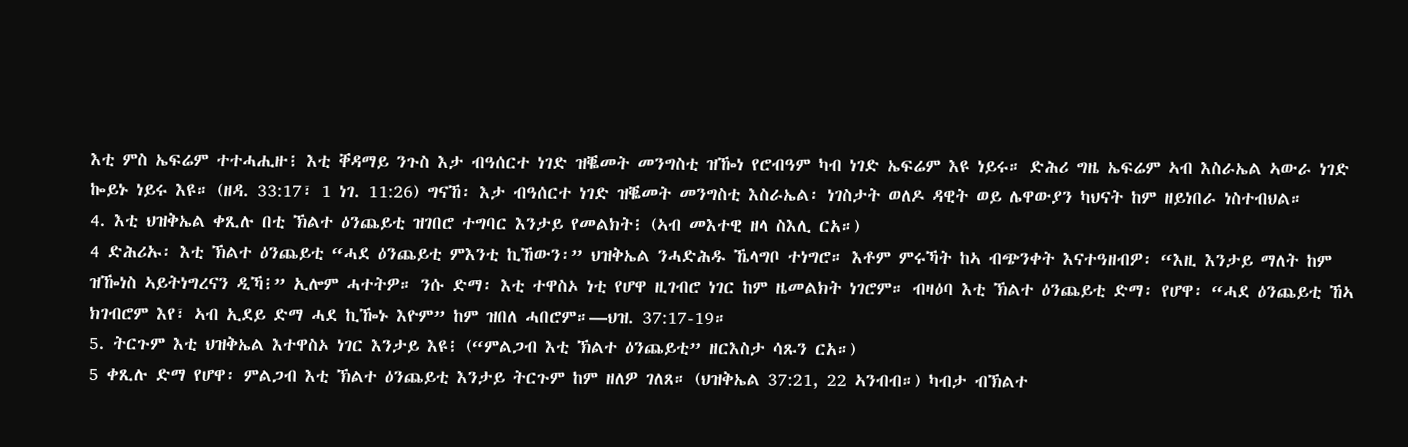እቲ ምስ ኤፍሬም ተተሓሒዙ፧ እቲ ቐዳማይ ንጉስ እታ ብዓሰርተ ነገድ ዝቘመት መንግስቲ ዝዀነ የሮብዓም ካብ ነገድ ኤፍሬም እዩ ነይሩ። ድሕሪ ግዜ ኤፍሬም ኣብ እስራኤል ኣውራ ነገድ ኰይኑ ነይሩ እዩ። (ዘዳ. 33:17፣ 1 ነገ. 11:26) ግናኸ፡ እታ ብዓሰርተ ነገድ ዝቘመት መንግስቲ እስራኤል፡ ነገስታት ወለዶ ዳዊት ወይ ሌዋውያን ካህናት ከም ዘይነበራ ነስተብህል።
4. እቲ ህዝቅኤል ቀጺሉ በቲ ኽልተ ዕንጨይቲ ዝገበሮ ተግባር እንታይ የመልክት፧ (ኣብ መእተዊ ዘላ ስእሊ ርአ።)
4 ድሕሪኡ፡ እቲ ኽልተ ዕንጨይቲ “ሓደ ዕንጨይቲ ምእንቲ ኪኸውን፡” ህዝቅኤል ንሓድሕዱ ኼላግቦ ተነግሮ። እቶም ምሩኻት ከኣ ብጭንቀት እናተዓዘብዎ፡ “እዚ እንታይ ማለት ከም ዝዀነስ ኣይትነግረናን ዲኻ፧” ኢሎም ሓተትዎ። ንሱ ድማ፡ እቲ ተዋስኦ ነቲ የሆዋ ዚገብሮ ነገር ከም ዜመልክት ነገሮም። ብዛዕባ እቲ ኽልተ ዕንጨይቲ ድማ፡ የሆዋ፡ “ሓደ ዕንጨይቲ ኸኣ ክገብሮም እየ፣ ኣብ ኢደይ ድማ ሓደ ኪዀኑ እዮም” ከም ዝበለ ሓበሮም።—ህዝ. 37:17-19።
5. ትርጉም እቲ ህዝቅኤል እተዋስኦ ነገር እንታይ እዩ፧ (“ምልጋብ እቲ ኽልተ ዕንጨይቲ” ዘርእስታ ሳጹን ርአ።)
5 ቀጺሉ ድማ የሆዋ፡ ምልጋብ እቲ ኽልተ ዕንጨይቲ እንታይ ትርጉም ከም ዘለዎ ገለጸ። (ህዝቅኤል 37:21, 22 ኣንብብ።) ካብታ ብኽልተ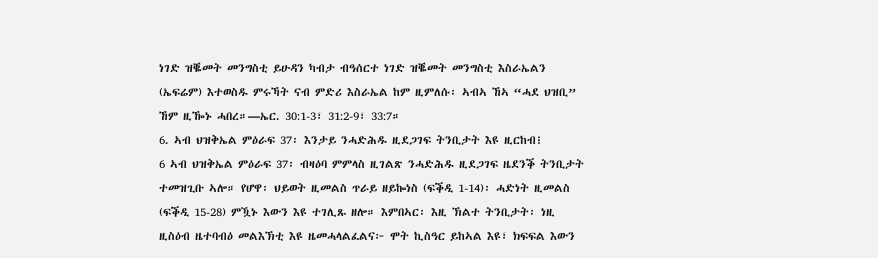ነገድ ዝቘመት መንግስቲ ይሁዳን ካብታ ብዓሰርተ ነገድ ዝቘመት መንግስቲ እስራኤልን (ኤፍሬም) እተወስዱ ምሩኻት ናብ ምድሪ እስራኤል ከም ዚምለሱ፡ ኣብኣ ኸኣ “ሓደ ህዝቢ” ኸም ዚዀኑ ሓበረ።—ኤር. 30:1-3፣ 31:2-9፣ 33:7።
6. ኣብ ህዝቅኤል ምዕራፍ 37፡ እንታይ ንሓድሕዱ ዚደጋገፍ ትንቢታት እዩ ዚርከብ፧
6 ኣብ ህዝቅኤል ምዕራፍ 37፡ ብዛዕባ ምምላስ ዚገልጽ ንሓድሕዱ ዚደጋገፍ ዜደንቕ ትንቢታት ተመዝጊቡ ኣሎ። የሆዋ፡ ህይወት ዚመልስ ጥራይ ዘይኰነስ (ፍቕዲ 1-14)፡ ሓድነት ዚመልስ (ፍቕዲ 15-28) ምዃኑ እውን እዩ ተገሊጹ ዘሎ። እምበኣር፡ እዚ ኽልተ ትንቢታት፡ ነዚ ዚስዕብ ዜተባብዕ መልእኽቲ እዩ ዜመሓላልፈልና፦ ሞት ኪስዓር ይከኣል እዩ፣ ክፍፍል እውን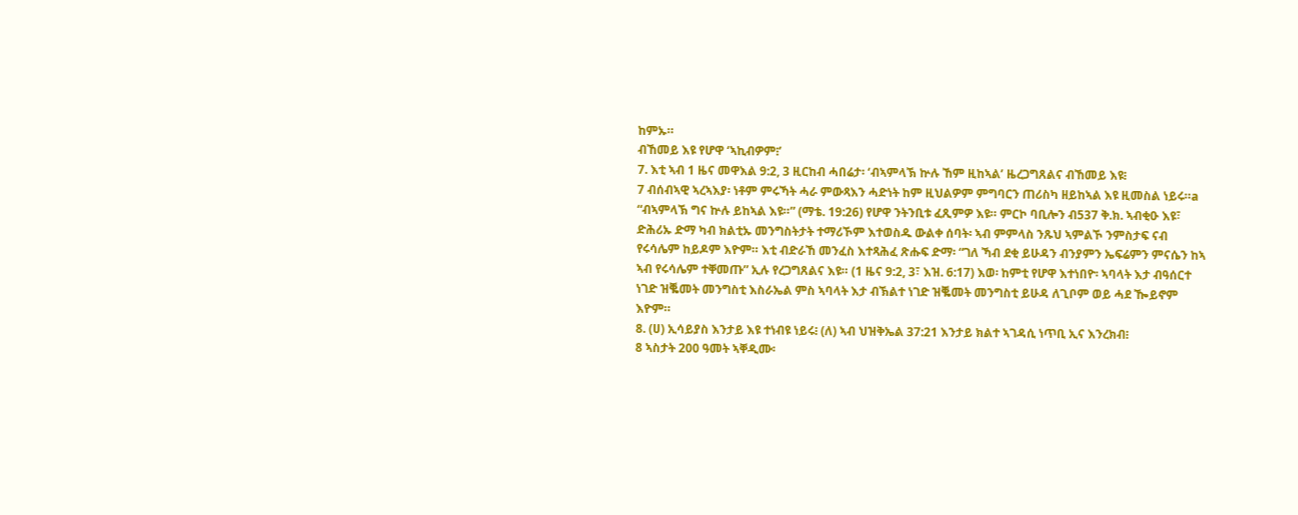ከምኡ።
ብኸመይ እዩ የሆዋ ‘ኣኪብዎም፧’
7. እቲ ኣብ 1 ዜና መዋእል 9:2, 3 ዚርከብ ሓበሬታ፡ ‘ብኣምላኽ ኵሉ ኸም ዚከኣል’ ዜረጋግጸልና ብኸመይ እዩ፧
7 ብሰብኣዊ ኣረኣእያ፡ ነቶም ምሩኻት ሓራ ምውጻእን ሓድነት ከም ዚህልዎም ምግባርን ጠሪስካ ዘይከኣል እዩ ዚመስል ነይሩ።a “ብኣምላኽ ግና ኵሉ ይከኣል እዩ።” (ማቴ. 19:26) የሆዋ ንትንቢቱ ፈጺምዎ እዩ። ምርኮ ባቢሎን ብ537 ቅ.ክ. ኣብቂዑ እዩ፣ ድሕሪኡ ድማ ካብ ክልቲኡ መንግስትታት ተማሪኾም እተወስዱ ውልቀ ሰባት፡ ኣብ ምምላስ ንጹህ ኣምልኾ ንምስታፍ ናብ የሩሳሌም ከይዶም እዮም። እቲ ብድራኸ መንፈስ እተጻሕፈ ጽሑፍ ድማ፡ “ገለ ኻብ ደቂ ይሁዳን ብንያምን ኤፍሬምን ምናሴን ከኣ ኣብ የሩሳሌም ተቐመጡ” ኢሉ የረጋግጸልና እዩ። (1 ዜና 9:2, 3፣ እዝ. 6:17) እወ፡ ከምቲ የሆዋ እተነበዮ፡ ኣባላት እታ ብዓሰርተ ነገድ ዝቘመት መንግስቲ እስራኤል ምስ ኣባላት እታ ብኽልተ ነገድ ዝቘመት መንግስቲ ይሁዳ ለጊቦም ወይ ሓደ ዀይኖም እዮም።
8. (ሀ) ኢሳይያስ እንታይ እዩ ተነብዩ ነይሩ፧ (ለ) ኣብ ህዝቅኤል 37:21 እንታይ ክልተ ኣገዳሲ ነጥቢ ኢና እንረክብ፧
8 ኣስታት 200 ዓመት ኣቐዲሙ፡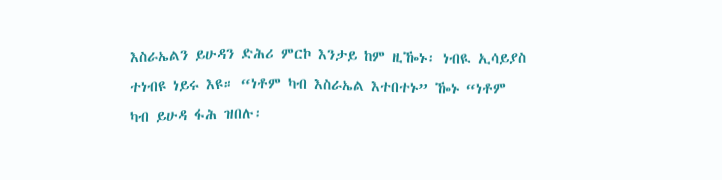እስራኤልን ይሁዳን ድሕሪ ምርኮ እንታይ ከም ዚዀኑ፡ ነብዪ ኢሳይያስ ተነብዩ ነይሩ እዩ። “ነቶም ካብ እስራኤል እተበተኑ” ዀኑ “ነቶም ካብ ይሁዳ ፋሕ ዝበሉ፡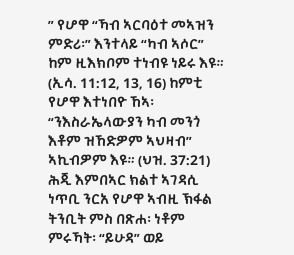” የሆዋ “ኻብ ኣርባዕተ መኣዝን ምድሪ፡” እንተላይ “ካብ ኣሶር” ከም ዚእክቦም ተነብዩ ነይሩ እዩ። (ኢሳ. 11:12, 13, 16) ከምቲ የሆዋ እተነበዮ ኸኣ፡ “ንእስራኤላውያን ካብ መንጎ እቶም ዝኸድዎም ኣህዛብ” ኣኪብዎም እዩ። (ህዝ. 37:21) ሕጂ እምበኣር ክልተ ኣገዳሲ ነጥቢ ንርአ የሆዋ ኣብዚ ኽፋል ትንቢት ምስ በጽሐ፡ ነቶም ምሩኻት፡ “ይሁዳ” ወይ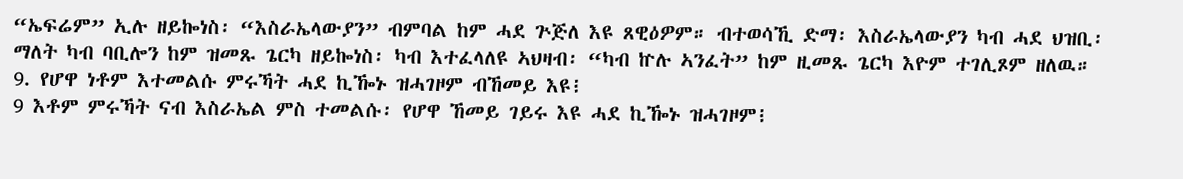“ኤፍሬም” ኢሉ ዘይኰነስ፡ “እስራኤላውያን” ብምባል ከም ሓደ ጕጅለ እዩ ጸዊዕዎም። ብተወሳኺ ድማ፡ እስራኤላውያን ካብ ሓደ ህዝቢ፡ ማለት ካብ ባቢሎን ከም ዝመጹ ጌርካ ዘይኰነስ፡ ካብ እተፈላለዩ ኣህዛብ፡ “ካብ ኵሉ ኣንፈት” ከም ዚመጹ ጌርካ እዮም ተገሊጾም ዘለዉ።
9. የሆዋ ነቶም እተመልሱ ምሩኻት ሓደ ኪዀኑ ዝሓገዞም ብኸመይ እዩ፧
9 እቶም ምሩኻት ናብ እስራኤል ምስ ተመልሱ፡ የሆዋ ኸመይ ገይሩ እዩ ሓደ ኪዀኑ ዝሓገዞም፧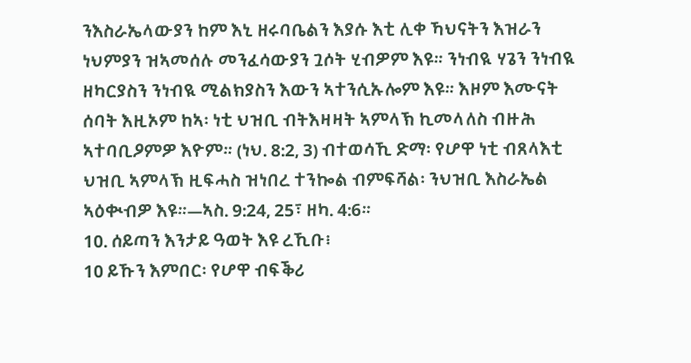ንእስራኤላውያን ከም እኒ ዘሩባቤልን እያሱ እቲ ሊቀ ኻህናትን እዝራን ነህምያን ዝኣመሰሉ መንፈሳውያን ጓሶት ሂብዎም እዩ። ንነብዪ ሃጌን ንነብዪ ዘካርያስን ንነብዪ ሚልክያስን እውን ኣተንሲኡሎም እዩ። እዞም እሙናት ሰባት እዚኦም ከኣ፡ ነቲ ህዝቢ ብትእዛዛት ኣምላኽ ኪመላለስ ብዙሕ ኣተባቢዖምዎ እዮም። (ነህ. 8:2, 3) ብተወሳኺ ድማ፡ የሆዋ ነቲ ብጸላእቲ ህዝቢ ኣምላኽ ዚፍሓስ ዝነበረ ተንኰል ብምፍሻል፡ ንህዝቢ እስራኤል ኣዕቊብዎ እዩ።—ኣስ. 9:24, 25፣ ዘካ. 4:6።
10. ሰይጣን እንታይ ዓወት እዩ ረኺቡ፧
10 ይኹን እምበር፡ የሆዋ ብፍቕሪ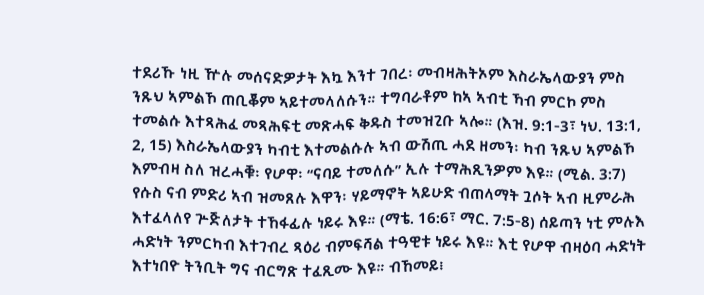ተደሪኹ ነዚ ዅሉ መሰናድዎታት እኳ እንተ ገበረ፡ መብዛሕትኦም እስራኤላውያን ምስ ንጹህ ኣምልኾ ጠቢቖም ኣይተመላለሱን። ተግባራቶም ከኣ ኣብቲ ኻብ ምርኮ ምስ ተመልሱ እተጻሕፈ መጻሕፍቲ መጽሓፍ ቅዱስ ተመዝጊቡ ኣሎ። (እዝ. 9:1-3፣ ነህ. 13:1, 2, 15) እስራኤላውያን ካብቲ እተመልሱሉ ኣብ ውሽጢ ሓደ ዘመን፡ ካብ ንጹህ ኣምልኾ እምብዛ ስለ ዝረሓቑ፡ የሆዋ፡ “ናባይ ተመለሱ” ኢሉ ተማሕጺንዎም እዩ። (ሚል. 3:7) የሱስ ናብ ምድሪ ኣብ ዝመጸሉ እዋን፡ ሃይማኖት ኣይሁድ ብጠላማት ጓሶት ኣብ ዚምራሕ እተፈላለየ ጕጅለታት ተኸፋፊሉ ነይሩ እዩ። (ማቴ. 16:6፣ ማር. 7:5-8) ሰይጣን ነቲ ምሉእ ሓድነት ንምርካብ እተገብረ ጻዕሪ ብምፍሻል ተዓዊቱ ነይሩ እዩ። እቲ የሆዋ ብዛዕባ ሓድነት እተነበዮ ትንቢት ግና ብርግጽ ተፈጺሙ እዩ። ብኸመይ፧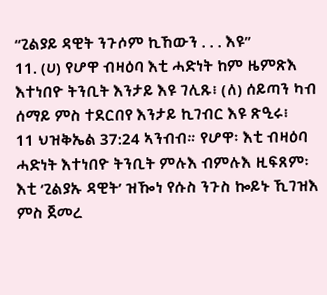“ጊልያይ ዳዊት ንጉሶም ኪኸውን . . . እዩ”
11. (ሀ) የሆዋ ብዛዕባ እቲ ሓድነት ከም ዜምጽእ እተነበዮ ትንቢት እንታይ እዩ ገሊጹ፧ (ለ) ሰይጣን ካብ ሰማይ ምስ ተደርበየ እንታይ ኪገብር እዩ ጽዒሩ፧
11 ህዝቅኤል 37:24 ኣንብብ። የሆዋ፡ እቲ ብዛዕባ ሓድነት እተነበዮ ትንቢት ምሉእ ብምሉእ ዚፍጸም፡ እቲ ‘ጊልያኡ ዳዊት’ ዝዀነ የሱስ ንጉስ ኰይኑ ኺገዝእ ምስ ጀመረ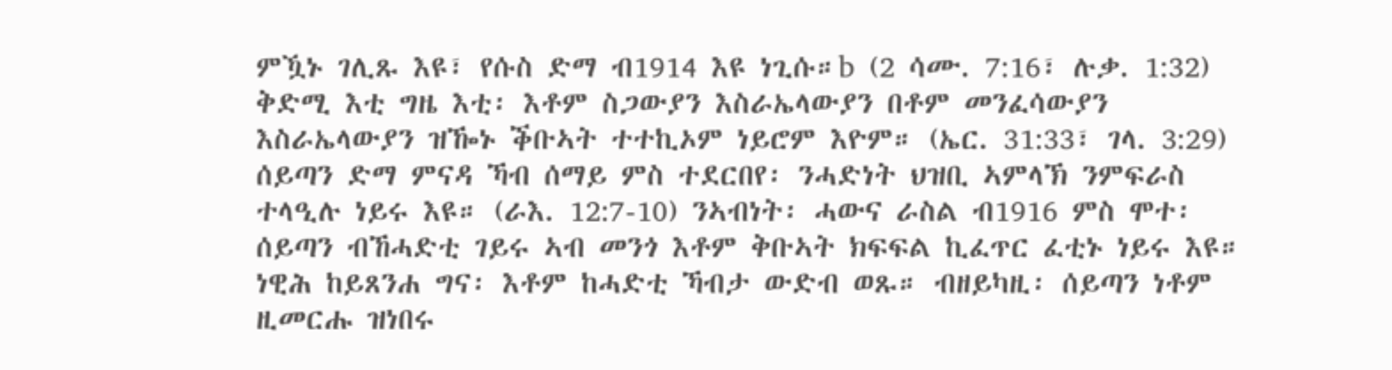ምዃኑ ገሊጹ እዩ፣ የሱስ ድማ ብ1914 እዩ ነጊሱ።b (2 ሳሙ. 7:16፣ ሉቃ. 1:32) ቅድሚ እቲ ግዜ እቲ፡ እቶም ስጋውያን እስራኤላውያን በቶም መንፈሳውያን እስራኤላውያን ዝዀኑ ቕቡኣት ተተኪኦም ነይሮም እዮም። (ኤር. 31:33፣ ገላ. 3:29) ሰይጣን ድማ ምናዳ ኻብ ሰማይ ምስ ተደርበየ፡ ንሓድነት ህዝቢ ኣምላኽ ንምፍራስ ተላዒሉ ነይሩ እዩ። (ራእ. 12:7-10) ንኣብነት፡ ሓውና ራስል ብ1916 ምስ ሞተ፡ ሰይጣን ብኸሓድቲ ገይሩ ኣብ መንጎ እቶም ቅቡኣት ክፍፍል ኪፈጥር ፈቲኑ ነይሩ እዩ። ነዊሕ ከይጸንሐ ግና፡ እቶም ከሓድቲ ኻብታ ውድብ ወጹ። ብዘይካዚ፡ ሰይጣን ነቶም ዚመርሑ ዝነበሩ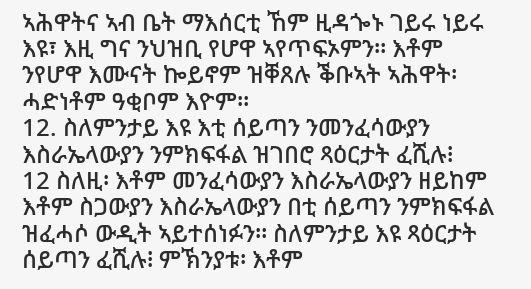ኣሕዋትና ኣብ ቤት ማእሰርቲ ኸም ዚዳጐኑ ገይሩ ነይሩ እዩ፣ እዚ ግና ንህዝቢ የሆዋ ኣየጥፍኦምን። እቶም ንየሆዋ እሙናት ኰይኖም ዝቐጸሉ ቕቡኣት ኣሕዋት፡ ሓድነቶም ዓቂቦም እዮም።
12. ስለምንታይ እዩ እቲ ሰይጣን ንመንፈሳውያን እስራኤላውያን ንምክፍፋል ዝገበሮ ጻዕርታት ፈሺሉ፧
12 ስለዚ፡ እቶም መንፈሳውያን እስራኤላውያን ዘይከም እቶም ስጋውያን እስራኤላውያን በቲ ሰይጣን ንምክፍፋል ዝፈሓሶ ውዲት ኣይተሰነፉን። ስለምንታይ እዩ ጻዕርታት ሰይጣን ፈሺሉ፧ ምኽንያቱ፡ እቶም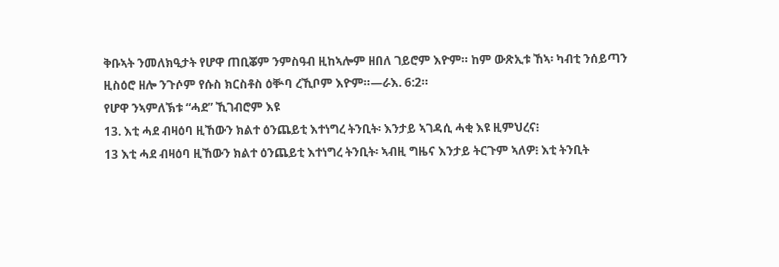ቅቡኣት ንመለክዒታት የሆዋ ጠቢቖም ንምስዓብ ዚከኣሎም ዘበለ ገይሮም እዮም። ከም ውጽኢቱ ኸኣ፡ ካብቲ ንሰይጣን ዚስዕሮ ዘሎ ንጉሶም የሱስ ክርስቶስ ዕቝባ ረኺቦም እዮም።—ራእ. 6:2።
የሆዋ ንኣምለኽቱ “ሓደ” ኺገብሮም እዩ
13. እቲ ሓደ ብዛዕባ ዚኸውን ክልተ ዕንጨይቲ እተነግረ ትንቢት፡ እንታይ ኣገዳሲ ሓቂ እዩ ዚምህረና፧
13 እቲ ሓደ ብዛዕባ ዚኸውን ክልተ ዕንጨይቲ እተነግረ ትንቢት፡ ኣብዚ ግዜና እንታይ ትርጉም ኣለዎ፧ እቲ ትንቢት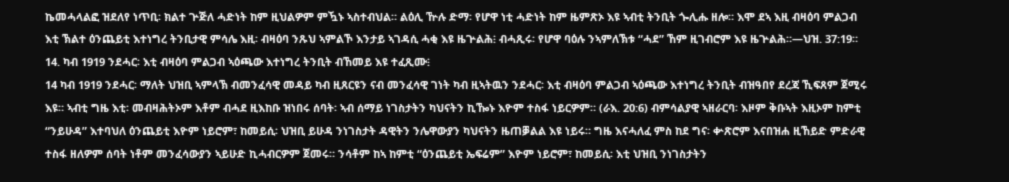ኬመሓላልፎ ዝደለየ ነጥቢ፡ ክልተ ጕጅለ ሓድነት ከም ዚህልዎም ምዃኑ ኣስተብህል። ልዕሊ ዅሉ ድማ፡ የሆዋ ነቲ ሓድነት ከም ዜምጽኦ እዩ ኣብቲ ትንቢት ጐሊሑ ዘሎ። እሞ ደኣ እዚ ብዛዕባ ምልጋብ እቲ ኽልተ ዕንጨይቲ እተነግረ ትንቢታዊ ምሳሌ እዚ፡ ብዛዕባ ንጹህ ኣምልኾ እንታይ ኣገዳሲ ሓቂ እዩ ዜጕልሕ፧ ብሓጺሩ፡ የሆዋ ባዕሉ ንኣምለኽቱ “ሓደ” ኸም ዚገብሮም እዩ ዜጕልሕ።—ህዝ. 37:19።
14. ካብ 1919 ንደሓር፡ እቲ ብዛዕባ ምልጋብ ኣዕጫው እተነግረ ትንቢት ብኸመይ እዩ ተፈጺሙ፧
14 ካብ 1919 ንደሓር፡ ማለት ህዝቢ ኣምላኽ ብመንፈሳዊ መዳይ ካብ ዚጸርዩን ናብ መንፈሳዊ ገነት ካብ ዚኣትዉን ንደሓር፡ እቲ ብዛዕባ ምልጋብ ኣዕጫው እተነግረ ትንቢት ብዝዓበየ ደረጃ ኺፍጸም ጀሚሩ እዩ። ኣብቲ ግዜ እቲ፡ መብዛሕትኦም እቶም ብሓደ ዚእከቡ ዝነበሩ ሰባት፡ ኣብ ሰማይ ነገስታትን ካህናትን ኪዀኑ እዮም ተስፋ ነይርዎም። (ራእ. 20:6) ብምሳልያዊ ኣዘራርባ፡ እዞም ቅቡኣት እዚኦም ከምቲ “ንይሁዳ” እተባህለ ዕንጨይቲ እዮም ነይሮም፣ ከመይሲ፡ ህዝቢ ይሁዳ ንነገስታት ዳዊትን ንሌዋውያን ካህናትን ዜጠቓልል እዩ ነይሩ። ግዜ እናሓለፈ ምስ ከደ ግና፡ ቍጽሮም እናበዝሐ ዚኸይድ ምድራዊ ተስፋ ዘለዎም ሰባት ነቶም መንፈሳውያን ኣይሁድ ኪሓብርዎም ጀመሩ። ንሳቶም ከኣ ከምቲ “ዕንጨይቲ ኤፍሬም” እዮም ነይሮም፣ ከመይሲ፡ እቲ ህዝቢ ንነገስታትን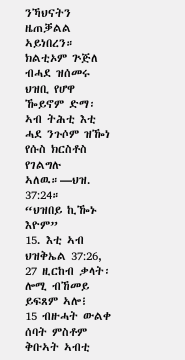ንኻህናትን ዜጠቓልል ኣይነበረን። ክልቲኦም ጕጅለ ብሓደ ዝሰመሩ ህዝቢ የሆዋ ዀይኖም ድማ፡ ኣብ ትሕቲ እቲ ሓደ ንጉሶም ዝዀነ የሱስ ክርስቶስ የገልግሉ ኣለዉ።—ህዝ. 37:24።
“ህዝበይ ኪዀኑ እዮም”
15. እቲ ኣብ ህዝቅኤል 37:26, 27 ዚርከብ ቃላት፡ ሎሚ ብኸመይ ይፍጸም ኣሎ፧
15 ብዙሓት ውልቀ ሰባት ምስቶም ቅቡኣት ኣብቲ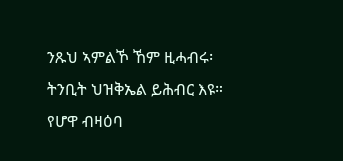ንጹህ ኣምልኾ ኸም ዚሓብሩ፡ ትንቢት ህዝቅኤል ይሕብር እዩ። የሆዋ ብዛዕባ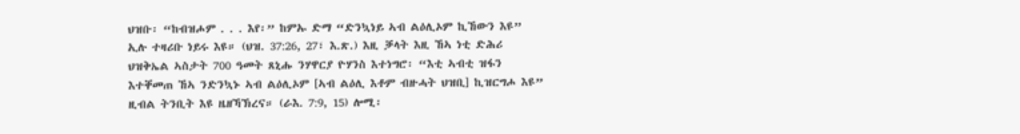ህዝቡ፡ “ከብዝሖም . . . እየ፡” ከምኡ ድማ “ድንኳነይ ኣብ ልዕሊኦም ኪኸውን እዩ” ኢሉ ተዛሪቡ ነይሩ እዩ። (ህዝ. 37:26, 27፣ እ.ጽ.) እዚ ቓላት እዚ ኸኣ ነቲ ድሕሪ ህዝቅኤል ኣስታት 700 ዓመት ጸኒሑ ንሃዋርያ ዮሃንስ እተነግሮ፡ “እቲ ኣብቲ ዝፋን እተቐመጠ ኸኣ ንድንኳኑ ኣብ ልዕሊኦም [ኣብ ልዕሊ እቶም ብዙሓት ህዝቢ] ኪዝርግሖ እዩ” ዚብል ትንቢት እዩ ዜዘኻኽረና። (ራእ. 7:9, 15) ሎሚ፡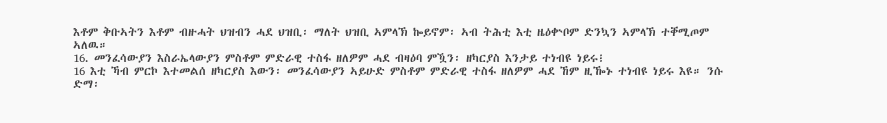እቶም ቅቡኣትን እቶም ብዙሓት ህዝብን ሓደ ህዝቢ፡ ማለት ህዝቢ ኣምላኽ ኰይኖም፡ ኣብ ትሕቲ እቲ ዜዕቍቦም ድንኳን ኣምላኽ ተቐሚጦም ኣለዉ።
16. መንፈሳውያን እስራኤላውያን ምስቶም ምድራዊ ተስፋ ዘለዎም ሓደ ብዛዕባ ምዃን፡ ዘካርያስ እንታይ ተነብዩ ነይሩ፧
16 እቲ ኻብ ምርኮ እተመልሰ ዘካርያስ እውን፡ መንፈሳውያን ኣይሁድ ምስቶም ምድራዊ ተስፋ ዘለዎም ሓደ ኸም ዚዀኑ ተነብዩ ነይሩ እዩ። ንሱ ድማ፡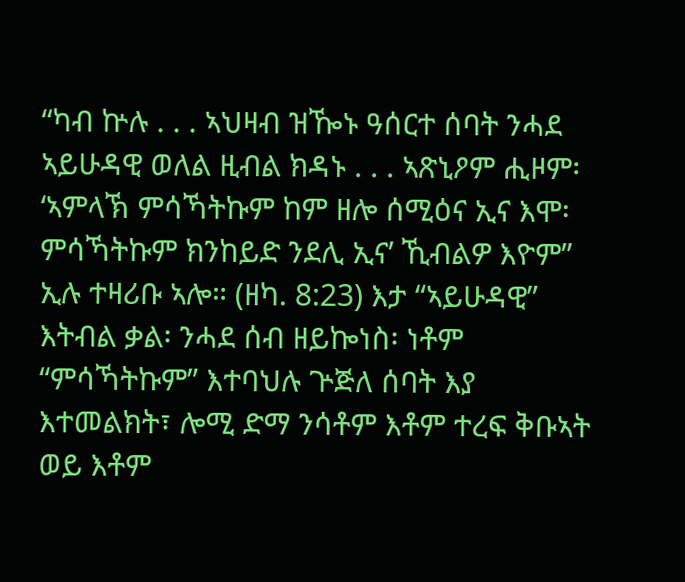“ካብ ኵሉ . . . ኣህዛብ ዝዀኑ ዓሰርተ ሰባት ንሓደ ኣይሁዳዊ ወለል ዚብል ክዳኑ . . . ኣጽኒዖም ሒዞም፡ ‘ኣምላኽ ምሳኻትኩም ከም ዘሎ ሰሚዕና ኢና እሞ፡ ምሳኻትኩም ክንከይድ ንደሊ ኢና’ ኺብልዎ እዮም” ኢሉ ተዛሪቡ ኣሎ። (ዘካ. 8:23) እታ “ኣይሁዳዊ” እትብል ቃል፡ ንሓደ ሰብ ዘይኰነስ፡ ነቶም “ምሳኻትኩም” እተባህሉ ጕጅለ ሰባት እያ እተመልክት፣ ሎሚ ድማ ንሳቶም እቶም ተረፍ ቅቡኣት ወይ እቶም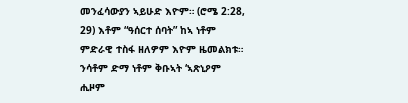መንፈሳውያን ኣይሁድ እዮም። (ሮሜ 2:28, 29) እቶም “ዓሰርተ ሰባት” ከኣ ነቶም ምድራዊ ተስፋ ዘለዎም እዮም ዜመልክቱ። ንሳቶም ድማ ነቶም ቅቡኣት ‘ኣጽኒዖም ሒዞም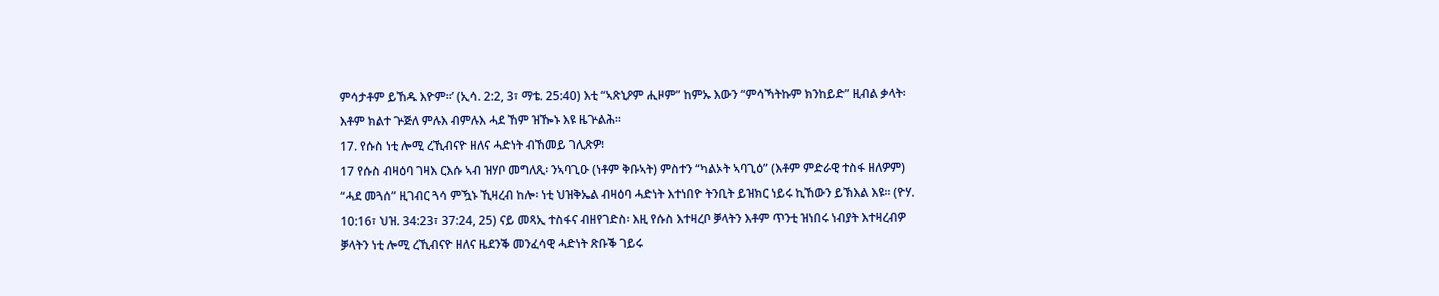ምሳታቶም ይኸዱ እዮም።’ (ኢሳ. 2:2, 3፣ ማቴ. 25:40) እቲ “ኣጽኒዖም ሒዞም” ከምኡ እውን “ምሳኻትኩም ክንከይድ” ዚብል ቃላት፡ እቶም ክልተ ጕጅለ ምሉእ ብምሉእ ሓደ ኸም ዝዀኑ እዩ ዜጕልሕ።
17. የሱስ ነቲ ሎሚ ረኺብናዮ ዘለና ሓድነት ብኸመይ ገሊጽዎ፧
17 የሱስ ብዛዕባ ገዛእ ርእሱ ኣብ ዝሃቦ መግለጺ፡ ንኣባጊዑ (ነቶም ቅቡኣት) ምስተን “ካልኦት ኣባጊዕ” (እቶም ምድራዊ ተስፋ ዘለዎም) “ሓደ መጓሰ” ዚገብር ጓሳ ምዃኑ ኺዛረብ ከሎ፡ ነቲ ህዝቅኤል ብዛዕባ ሓድነት እተነበዮ ትንቢት ይዝክር ነይሩ ኪኸውን ይኽእል እዩ። (ዮሃ. 10:16፣ ህዝ. 34:23፣ 37:24, 25) ናይ መጻኢ ተስፋና ብዘየገድስ፡ እዚ የሱስ እተዛረቦ ቓላትን እቶም ጥንቲ ዝነበሩ ነብያት እተዛረብዎ ቓላትን ነቲ ሎሚ ረኺብናዮ ዘለና ዜደንቕ መንፈሳዊ ሓድነት ጽቡቕ ገይሩ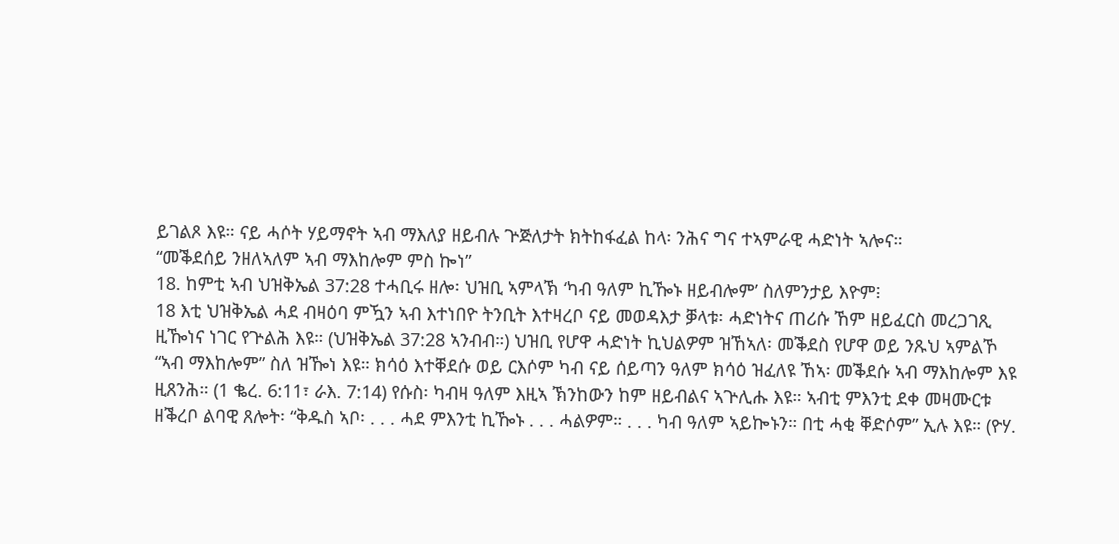ይገልጾ እዩ። ናይ ሓሶት ሃይማኖት ኣብ ማእለያ ዘይብሉ ጕጅለታት ክትከፋፈል ከላ፡ ንሕና ግና ተኣምራዊ ሓድነት ኣሎና።
“መቕደሰይ ንዘለኣለም ኣብ ማእከሎም ምስ ኰነ”
18. ከምቲ ኣብ ህዝቅኤል 37:28 ተሓቢሩ ዘሎ፡ ህዝቢ ኣምላኽ ‘ካብ ዓለም ኪዀኑ ዘይብሎም’ ስለምንታይ እዮም፧
18 እቲ ህዝቅኤል ሓደ ብዛዕባ ምዃን ኣብ እተነበዮ ትንቢት እተዛረቦ ናይ መወዳእታ ቓላቱ፡ ሓድነትና ጠሪሱ ኸም ዘይፈርስ መረጋገጺ ዚዀነና ነገር የጕልሕ እዩ። (ህዝቅኤል 37:28 ኣንብብ።) ህዝቢ የሆዋ ሓድነት ኪህልዎም ዝኸኣለ፡ መቕደስ የሆዋ ወይ ንጹህ ኣምልኾ “ኣብ ማእከሎም” ስለ ዝዀነ እዩ። ክሳዕ እተቐደሱ ወይ ርእሶም ካብ ናይ ሰይጣን ዓለም ክሳዕ ዝፈለዩ ኸኣ፡ መቕደሱ ኣብ ማእከሎም እዩ ዚጸንሕ። (1 ቈረ. 6:11፣ ራእ. 7:14) የሱስ፡ ካብዛ ዓለም እዚኣ ኽንከውን ከም ዘይብልና ኣጕሊሑ እዩ። ኣብቲ ምእንቲ ደቀ መዛሙርቱ ዘቕረቦ ልባዊ ጸሎት፡ “ቅዱስ ኣቦ፡ . . . ሓደ ምእንቲ ኪዀኑ . . . ሓልዎም። . . . ካብ ዓለም ኣይኰኑን። በቲ ሓቂ ቐድሶም” ኢሉ እዩ። (ዮሃ.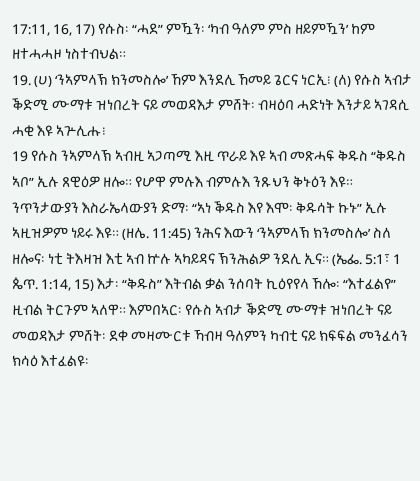17:11, 16, 17) የሱስ፡ “ሓደ” ምዃን፡ ‘ካብ ዓለም ምስ ዘይምዃን’ ከም ዘተሓሓዞ ነስተብህል።
19. (ሀ) ‘ንኣምላኽ ክንመስሎ’ ኸም እንደሊ ኸመይ ጌርና ነርኢ፧ (ለ) የሱስ ኣብታ ቕድሚ ሙማቱ ዝነበረት ናይ መወዳእታ ምሸት፡ ብዛዕባ ሓድነት እንታይ ኣገዳሲ ሓቂ እዩ ኣጕሊሑ፧
19 የሱስ ንኣምላኽ ኣብዚ ኣጋጣሚ እዚ ጥራይ እዩ ኣብ መጽሓፍ ቅዱስ “ቅዱስ ኣቦ” ኢሉ ጸዊዕዎ ዘሎ። የሆዋ ምሉእ ብምሉእ ንጹህን ቅኑዕን እዩ። ንጥንታውያን እስራኤላውያን ድማ፡ “ኣነ ቕዱስ እየ እሞ፡ ቅዱሳት ኩኑ” ኢሉ ኣዚዝዎም ነይሩ እዩ። (ዘሌ. 11:45) ንሕና እውን ‘ንኣምላኽ ክንመስሎ’ ስለ ዘሎና፡ ነቲ ትእዛዝ እቲ ኣብ ኵሉ ኣካይዳና ኽንሕልዎ ንደሊ ኢና። (ኤፌ. 5:1፣ 1 ጴጥ. 1:14, 15) እታ፡ “ቅዱስ” እትብል ቃል ንሰባት ኪዕየየላ ኸሎ፡ “እተፈልየ” ዚብል ትርጉም ኣለዋ። እምበኣር፡ የሱስ ኣብታ ቕድሚ ሙማቱ ዝነበረት ናይ መወዳእታ ምሸት፡ ደቀ መዛሙርቱ ኻብዛ ዓለምን ካብቲ ናይ ክፍፍል መንፈሳን ክሳዕ እተፈልዩ፡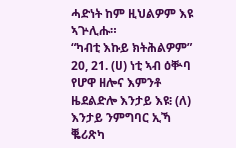ሓድነት ከም ዚህልዎም እዩ ኣጕሊሑ።
“ካብቲ እኩይ ክትሕልዎም”
20, 21. (ሀ) ነቲ ኣብ ዕቝባ የሆዋ ዘሎና እምንቶ ዜደልድሎ እንታይ እዩ፧ (ለ) እንታይ ንምግባር ኢኻ ቘሪጽካ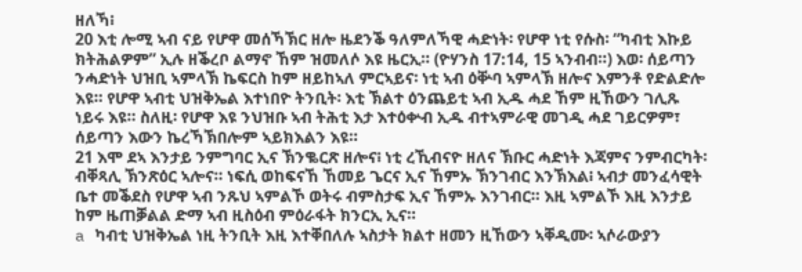ዘለኻ፧
20 እቲ ሎሚ ኣብ ናይ የሆዋ መሰኻኽር ዘሎ ዜደንቕ ዓለምለኻዊ ሓድነት፡ የሆዋ ነቲ የሱስ፡ “ካብቲ እኩይ ክትሕልዎም” ኢሉ ዘቕረቦ ልማኖ ኸም ዝመለሶ እዩ ዜርኢ። (ዮሃንስ 17:14, 15 ኣንብብ።) እወ፡ ሰይጣን ንሓድነት ህዝቢ ኣምላኽ ኬፍርስ ከም ዘይከኣለ ምርኣይና፡ ነቲ ኣብ ዕቝባ ኣምላኽ ዘሎና እምንቶ የድልድሎ እዩ። የሆዋ ኣብቲ ህዝቅኤል እተነበዮ ትንቢት፡ እቲ ኽልተ ዕንጨይቲ ኣብ ኢዱ ሓደ ኸም ዚኸውን ገሊጹ ነይሩ እዩ። ስለዚ፡ የሆዋ እዩ ንህዝቡ ኣብ ትሕቲ እታ እተዕቍብ ኢዱ ብተኣምራዊ መገዲ ሓደ ገይርዎም፣ ሰይጣን እውን ኬረኻኽበሎም ኣይክእልን እዩ።
21 እሞ ደኣ እንታይ ንምግባር ኢና ኽንቈርጽ ዘሎና፧ ነቲ ረኺብናዮ ዘለና ኽቡር ሓድነት እጃምና ንምብርካት፡ ብቐጻሊ ኽንጽዕር ኣሎና። ነፍሲ ወከፍናኸ ኸመይ ጌርና ኢና ኸምኡ ኽንገብር እንኽእል፧ ኣብታ መንፈሳዊት ቤተ መቕደስ የሆዋ ኣብ ንጹህ ኣምልኾ ወትሩ ብምስታፍ ኢና ኸምኡ እንገብር። እዚ ኣምልኾ እዚ እንታይ ከም ዜጠቓልል ድማ ኣብ ዚስዕብ ምዕራፋት ክንርኢ ኢና።
a ካብቲ ህዝቅኤል ነዚ ትንቢት እዚ እተቐበለሉ ኣስታት ክልተ ዘመን ዚኸውን ኣቐዲሙ፡ ኣሶራውያን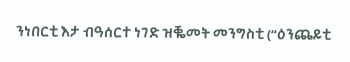ንነበርቲ እታ ብዓሰርተ ነገድ ዝቘመት መንግስቲ (“ዕንጨይቲ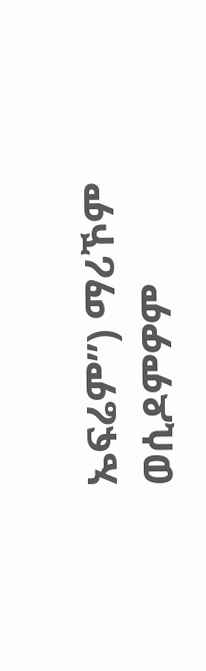ኤፍሬም”) ማሪኾም ወሲዶምዎም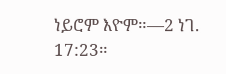ነይሮም እዮም።—2 ነገ. 17:23።